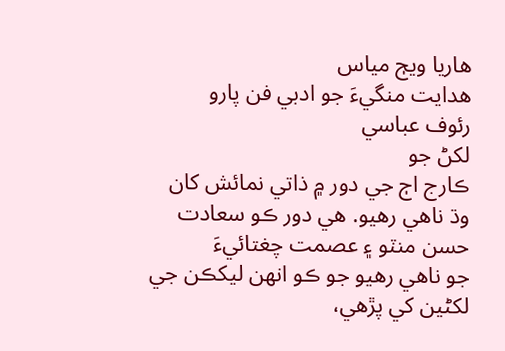هاريا ويڄ مياس
هدايت منگيءَ جو ادبي فن پارو
رئوف عباسي
لکڻ جو
ڪارج اڄ جي دور ۾ ذاتي نمائش کان وڌ ناهي رهيو. هي دور ڪو سعادت حسن منٽو ۽ عصمت چغتائيءَ
جو ناهي رهيو جو ڪو انهن ليکڪن جي لکڻين کي پڙهي،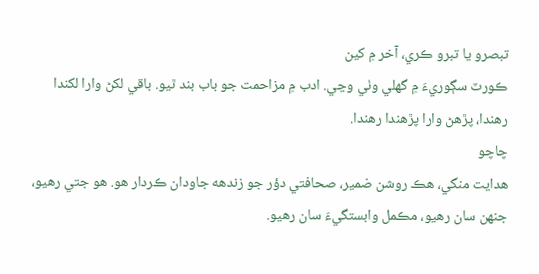تبصرو يا تبرو ڪري، آخر ۾ کين
ڪورٽ سڳوريءَ ۾ گهلي وٺي وڃي. ادب ۾ مزاحمت جو باب بند ٿيو. باقي لکڻ وارا لکندا
رهندا، پڙهڻ وارا پڙهندا رهندا.
چاچو
هدايت منگي، هڪ روشن ضمير، صحافتي دؤر جو زندهه جاودان ڪردار هو. هو جتي رهيو،
جنهن سان رهيو، مڪمل وابستگيءَ سان رهيو.